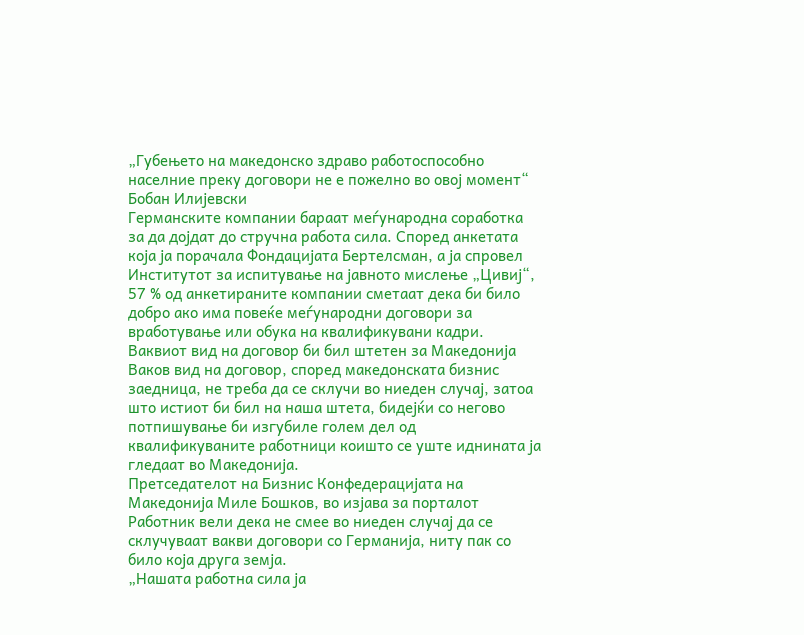„Губењето на македонско здраво работоспособно населние преку договори не е пожелно во овој момент“
Бобан Илијевски
Германските компании бараат меѓународна соработка за да дојдат до стручна работа сила. Според анкетата која ја порачала Фондацијата Бертелсман, а ја спровел Институтот за испитување на јавното мислење „Цивиј“, 57 % од анкетираните компании сметаат дека би било добро ако има повеќе меѓународни договори за вработување или обука на квалификувани кадри.
Ваквиот вид на договор би бил штетен за Македонија
Ваков вид на договор, според македонската бизнис заедница, не треба да се склучи во ниеден случај, затоа што истиот би бил на наша штета, бидејќи со негово потпишување би изгубиле голем дел од квалификуваните работници коишто се уште иднината ја гледаат во Македонија.
Претседателот на Бизнис Конфедерацијата на Македонија Миле Бошков, во изјава за порталот Работник вели дека не смее во ниеден случај да се склучуваат вакви договори со Германија, ниту пак со било која друга земја.
„Нашата работна сила ја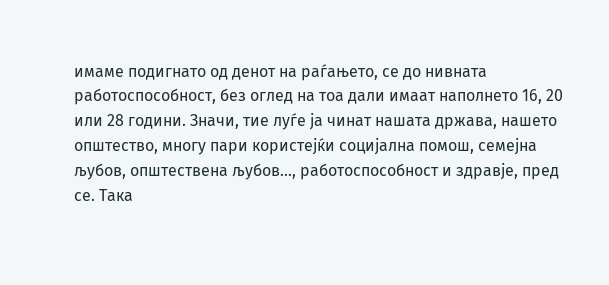имаме подигнато од денот на раѓањето, се до нивната работоспособност, без оглед на тоа дали имаат наполнето 16, 20 или 28 години. Значи, тие луѓе ја чинат нашата држава, нашето општество, многу пари користејќи социјална помош, семејна љубов, општествена љубов…, работоспособност и здравје, пред се. Така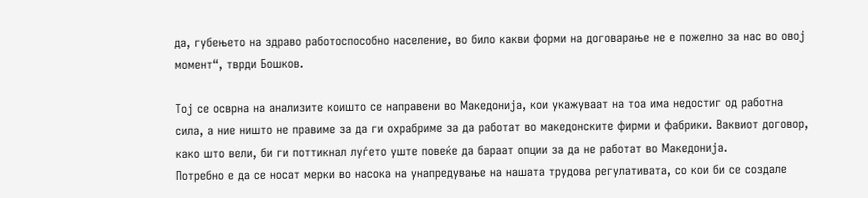да, губењето на здраво работоспособно население, во било какви форми на договарање не е пожелно за нас во овој момент“, тврди Бошков.

Тој се осврна на анализите коишто се направени во Македонија, кои укажуваат на тоа има недостиг од работна сила, а ние ништо не правиме за да ги охрабриме за да работат во македонските фирми и фабрики. Ваквиот договор, како што вели, би ги поттикнал луѓето уште повеќе да бараат опции за да не работат во Македонија.
Потребно е да се носат мерки во насока на унапредување на нашата трудова регулативата, со кои би се создале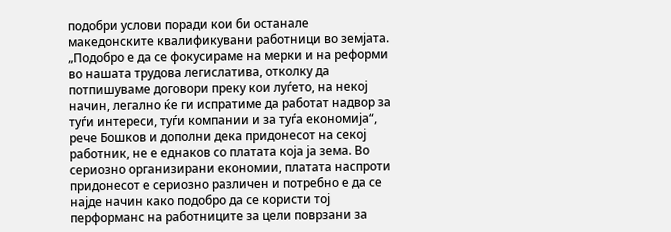подобри услови поради кои би останале македонските квалификувани работници во земјата.
„Подобро е да се фокусираме на мерки и на реформи во нашата трудова легислатива, отколку да потпишуваме договори преку кои луѓето, на некој начин, легално ќе ги испратиме да работат надвор за туѓи интереси, туѓи компании и за туѓа економија“, рече Бошков и дополни дека придонесот на секој работник, не е еднаков со платата која ја зема. Во сериозно организирани економии, платата наспроти придонесот е сериозно различен и потребно е да се најде начин како подобро да се користи тој перформанс на работниците за цели поврзани за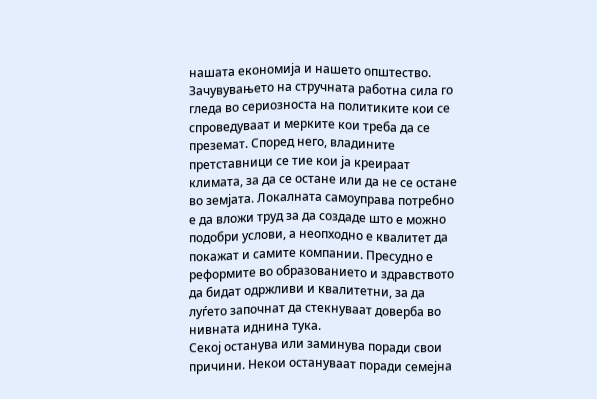нашата економија и нашето општество.
Зачувувањето на стручната работна сила го гледа во сериозноста на политиките кои се спроведуваат и мерките кои треба да се преземат. Според него, владините претставници се тие кои ја креираат климата, за да се остане или да не се остане во земјата. Локалната самоуправа потребно е да вложи труд за да создаде што е можно подобри услови, а неопходно е квалитет да покажат и самите компании. Пресудно е реформите во образованието и здравството да бидат одржливи и квалитетни, за да луѓето започнат да стекнуваат доверба во нивната иднина тука.
Секој останува или заминува поради свои причини. Некои остануваат поради семејна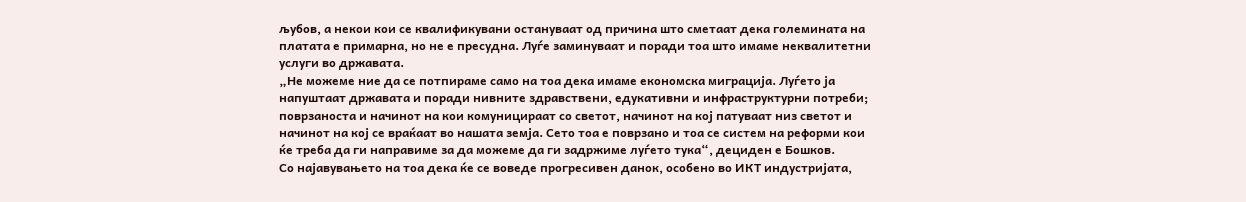љубов, а некои кои се квалификувани остануваат од причина што сметаат дека големината на платата е примарна, но не е пресудна. Луѓе заминуваат и поради тоа што имаме неквалитетни услуги во државата.
„Не можеме ние да се потпираме само на тоа дека имаме економска миграција. Луѓето ја напуштаат државата и поради нивните здравствени, едукативни и инфраструктурни потреби; поврзаноста и начинот на кои комуницираат со светот, начинот на кој патуваат низ светот и начинот на кој се враќаат во нашата земја. Сето тоа е поврзано и тоа се систем на реформи кои ќе треба да ги направиме за да можеме да ги задржиме луѓето тука“, дециден е Бошков.
Со најавувањето на тоа дека ќе се воведе прогресивен данок, особено во ИКТ индустријата,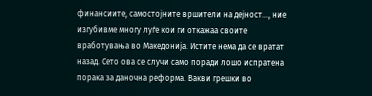финансиите, самостојните вршители на дејност…, ние изгубивме многу луѓе кои ги откажаа своите вработувања во Македонија. Истите нема да се вратат назад. Сето ова се случи само поради лошо испратена порака за даночна реформа. Вакви грешки во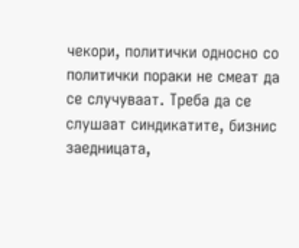чекори, политички односно со политички пораки не смеат да се случуваат. Треба да се слушаат синдикатите, бизнис заедницата,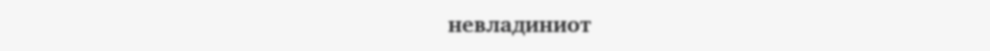невладиниот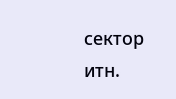сектор итн.